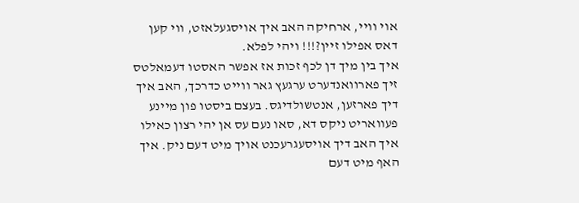אוי וויי, ארחיקה האב איך אויסגעלאזט, ווי קען דאס אפילו זיין?!!! ויהי לפלא.
איך בין מיך דן לכף זכות אז אפשר האסטו דעמאלטס זיך פארוואנדערט ערגעץ גאר ווייט כדרכך, האב איך דיך פארזען, אנטשולדיגס. בעצם ביסטו פון מיינע פעוואריט ניקס דא, סאו נעם עס אן יהי רצון כאילו איך האב דיך אויסעגרעכנט אויך מיט דעם ניק. איך האף מיט דעם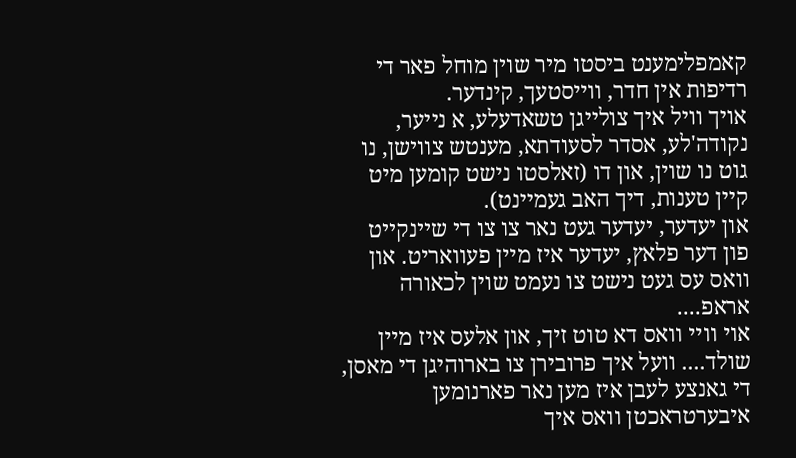קאמפלימענט ביסטו מיר שוין מוחל פאר די רדיפות אין חדר, ווייסטעך, קינדער.
אויך וויל איך צולייגן טשאדעלע, א נייער, נקודה'לע, אסדר לסעודתא, מענטש צווישן, נו גוט נו שוין, און דו (זאלסטו נישט קומען מיט קיין טענות, דיך האב געמיינט).
און יעדער, יעדער געט נאר צו צו די שיינקייט פון דער פלאץ, יעדער איז מיין פעוואריט. און וואס עס געט נישט צו נעמט שוין לכאורה אראפ....
אוי וויי וואס דא טוט זיך, און אלעס איז מיין שולד.... וועל איך פרובירן צו בארוהיגן די מאסן,
די גאנצע לעבן איז מען נאר פארנומען איבערטראכטן וואס איך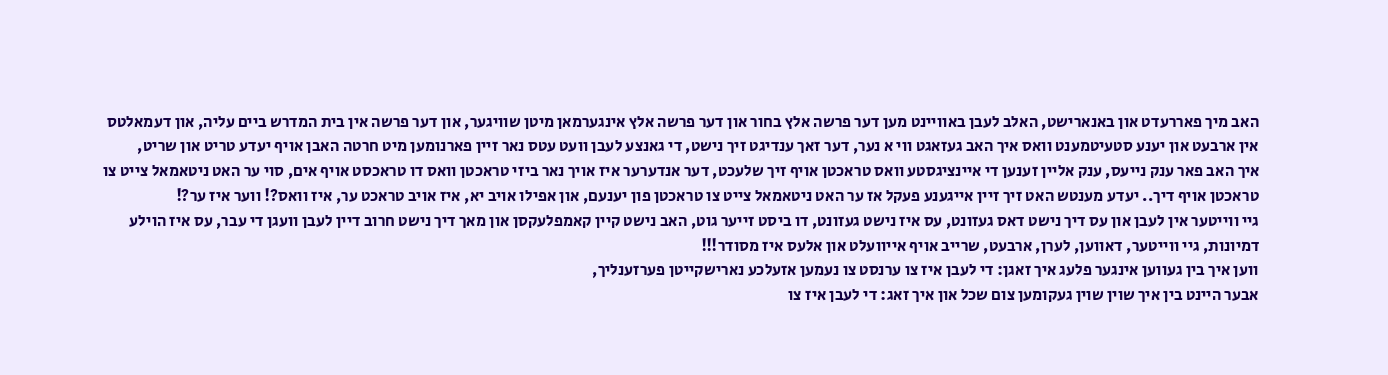האב מיך פאררעדט און באנארישט, האלב לעבן באוויינט מען דער פרשה אלץ בחור און דער פרשה אלץ אינגערמאן מיטן שוויגער, און דער פרשה אין בית המדרש ביים עליה, און דעמאלטס אין ארבעט און יענע סטעיטמענט וואס איך האב געזאגט ווי א נער, דער זאך ענדיגט זיך נישט, די גאנצע לעבן וועט עטס נאר זיין פארנומען מיט חרטה האבן אויף יעדע טריט און שריט,
איך האב פאר ענק נייעס, ענק אליין זענען די איינציגסטע וואס טראכטן אויף זיך שלעכט, דער אנדערער איז אויך נאר ביזי טראכטן וואס דו טראכסט אויף אים, סוי ער האט ניטאמאל צייט צו טראכטן אויף דיך.. יעדע מענטש האט זיך זיין אייגענע פעקל אז ער האט ניטאמאל צייט צו טראכטן פון יענעם, און אפילו אויב יא, איז אויב טראכט ער, איז וואס?! ווער איז ער?!
גיי ווייטער אין לעבן און עס דיך נישט דאס געזונט, עס איז נישט געזונט, דו ביסט זייער גוט, האב נישט קיין קאמפלעקסן און מאך דיך נישט חרוב דיין לעבן וועגן די עבר, עס איז הוילע דמיונות, גיי ווייטער, דאווען, לערן, ארבעט, שרייב אויף אייוועלט און אלעס איז מסודר!!!
ווען איך בין געווען אינגער פלעג איך זאגן: די לעבן איז צו ערנסט צו נעמען אזעלכע נארישקייטן פערזענליך,
אבער היינט בין איך שוין שוין געקומען צום שכל און איך זאג: די לעבן איז צו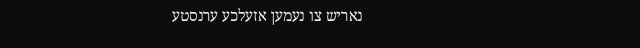נאריש צו נעמען אזעלכע ערנסטע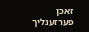זאכן פערזענליך